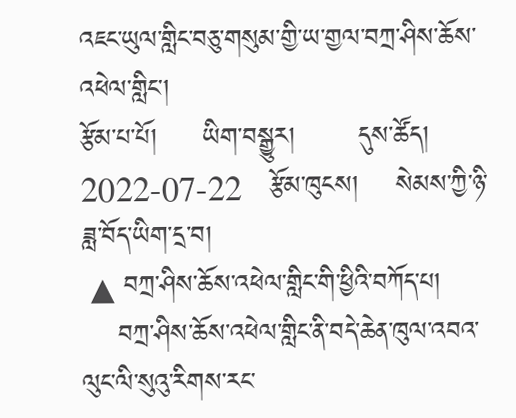འཇང་ཡུལ་གླིང་བཅུ་གསུམ་གྱི་ཡ་གྱལ་བཀྲ་ཤིས་ཆོས་འཕེལ་གླིང་།
རྩོམ་པ་པོ།     ཡིག་བསྒྱུར།       དུས་ཚོད།   2022-07-22   རྩོམ་ཁུངས།    སེམས་ཀྱི་ཉི་ཟླ་བོད་ཡིག་དྲ་བ།
 ▲ བཀྲ་ཤིས་ཆོས་འཕེལ་གླིང་གི་ཕྱིའི་བཀོད་པ།
    བཀྲ་ཤིས་ཆོས་འཕེལ་གླིང་ནི་བདེ་ཆེན་ཁུལ་འབའ་ལུང་ལི་སུའུ་རིགས་རང་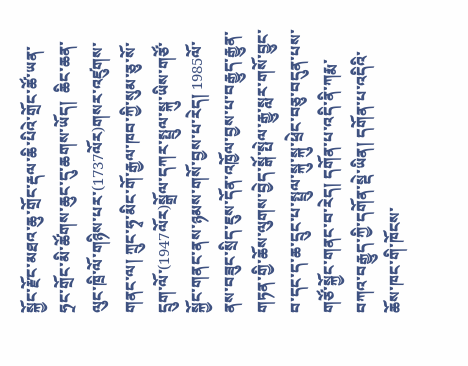སྐྱོང་རྫོང་མཐའ་ཆུ་གྲོང་རྡལ་ཆི་པིའེ་གྲོང་ཚོ་ཡན་ཧྲང་གྲོང་མི་ཚོགས་ཆུང་དུ་ཆགས་ཡོད།  ཆིང་ཆན་ལུང་ཁྲི་ལོ་གཉིས་པར་(1737ལོར)གསར་འཛུགས་གནང་ལ། ཀྲུང་ཧྭ་མིང་གོ་རྒྱལ་ཁབ་ཀྱི་སུམ་ཅུ་སོ་དྲུག་ལོ་(1947ལོར)སྒྲོལ་དཀར་སྤྲུལ་སྐུ་ཡིས་གཙོ་སྐྱོང་གནང་ནས་ཉམས་གསོ་བྱས་པ་རེད། 1985ལོ་ནས་བཟུང་སྲིད་ཇུས་དོན་འཁྱོལ་བྱས་པ་བརྒྱུད་རྒྱུན་གཏན་གྱི་ཆོས་ལུགས་བྱེད་སྒོ་སྤེལ་རྒྱུ་སླར་གསོ་བྱུང་བ་དང་ད་ཆ་དྲུང་པ་སྤྲུལ་སྐུ་སྐུ་ཕྲེང་བཅུ་བདུན་པས་གཙོ་སྐྱོང་གནང་བ་རེད། དགོན་པ་འདི་ནི་ཀརྨ་བཀའ་བརྒྱུད་ཀྱི་དགོན་སྡེ་ཡིན། དགོན་པ་འདིའི་ཆོས་ཁང་གི་ཁོངས་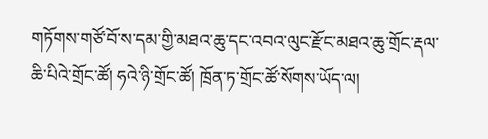གཏོགས་གཙོ་བོ་ས་དམ་གྱི་མཐའ་ཆུ་དང་འབའ་ལུང་རྫོང་མཐའ་ཆུ་གྲོང་རྡལ་ཆི་པིའེ་གྲོང་ཚོ། ཧའེ་ཉི་གྲོང་ཚོ། ཁྲོན་ཏ་གྲོང་ཚོ་སོགས་ཡོད་ལ།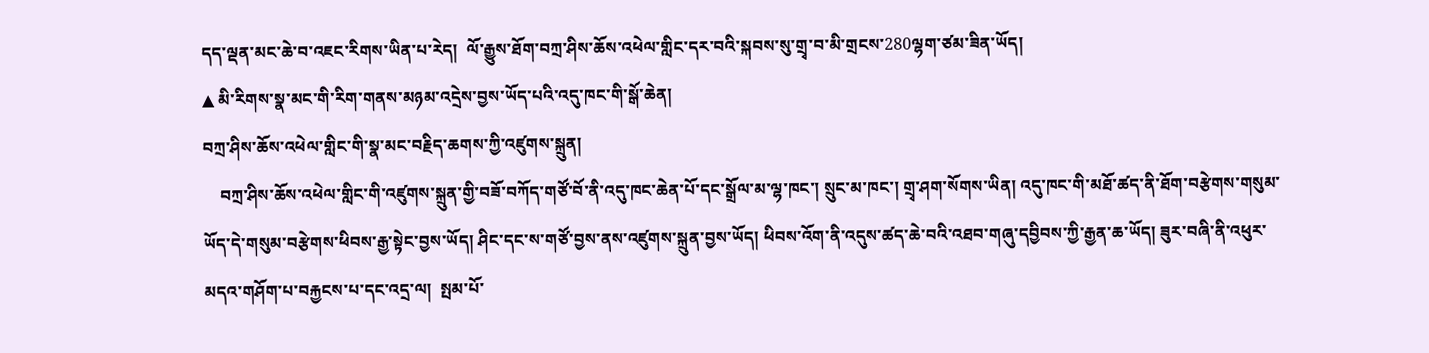དད་ལྡན་མང་ཆེ་བ་འཇང་རིགས་ཡིན་པ་རེད།  ལོ་རྒྱུས་ཐོག་བཀྲ་ཤིས་ཆོས་འཕེལ་གླིང་དར་བའི་སྐབས་སུ་གྲྭ་བ་མི་གྲངས་280ལྷག་ཙམ་ཟིན་ཡོད།
▲ མི་རིགས་སྣ་མང་གི་རིག་གནས་མཉམ་འདྲེས་བྱས་ཡོད་པའི་འདུ་ཁང་གི་སྒོ་ཆེན།
བཀྲ་ཤིས་ཆོས་འཕེལ་གླིང་གི་སྣ་མང་བརྗིད་ཆགས་ཀྱི་འཛུགས་སྐྲུན།
    བཀྲ་ཤིས་ཆོས་འཕེལ་གླིང་གི་འཛུགས་སྐྲུན་གྱི་བཟོ་བཀོད་གཙོ་བོ་ནི་འདུ་ཁང་ཆེན་པོ་དང་སྒྲོལ་མ་ལྷ་ཁང་། སྲུང་མ་ཁང་། གྲྭ་ཤག་སོགས་ཡིན། འདུ་ཁང་གི་མཐོ་ཚད་ནི་ཐོག་བརྩེགས་གསུམ་ཡོད་དེ་གསུམ་བརྩེགས་ཕིབས་རྒྱ་སྟེང་བྱས་ཡོད། ཤིང་དང་ས་གཙོ་བྱས་ནས་འཛུགས་སྐྲུན་བྱས་ཡོད། ཕིབས་འོག་ནི་འདུས་ཚད་ཆེ་བའི་འཐབ་གཞུ་དབྱིབས་ཀྱི་རྒྱན་ཆ་ཡོད། ཟུར་བཞི་ནི་འཕུར་མདའ་གཤོག་པ་བརྐྱངས་པ་དང་འདྲ་ལ།  སྤམ་པོ་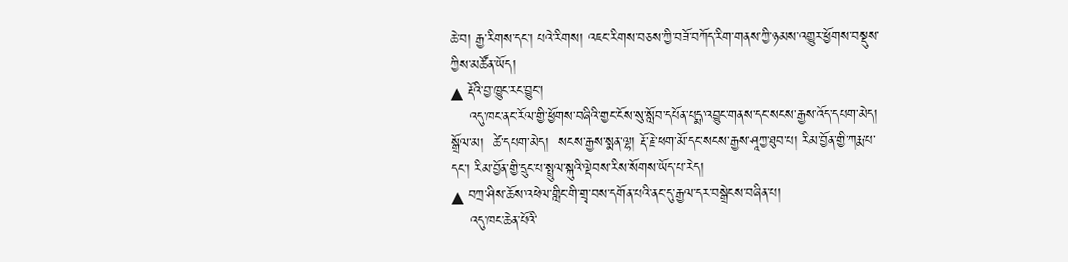ཆེ་བ། རྒྱ་རིགས་དང་། པའེ་རིགས། འཇང་རིགས་བཅས་ཀྱི་བཟོ་བཀོད་རིག་གནས་ཀྱི་ཉམས་འགྱུར་ཕྱོགས་བསྡུས་ཀྱིས་མཚོན་ཡོད།
▲ རྡོའི་བྱ་ཁྱུང་རང་བྱུང་།
    འདུ་ཁང་ནང་རོལ་གྱི་ཕྱོགས་བཞིའི་གྱང་ངོས་སུ་སློབ་དཔོན་པདྨ་འབྱུང་གནས་དང་སངས་རྒྱས་འོད་དཔག་མེད།  སྒྲོལ་མ།  ཚེ་དཔག་མེད།  སངས་རྒྱས་སྨན་ལྷ། རྡོ་རྗེ་ཕག་མོ་དང་སངས་རྒྱས་ཤཱཀྱ་ཐུབ་པ། རིམ་བྱོན་གྱི་ཀརྨ་པ་དང་། རིམ་བྱོན་གྱི་དྲུང་པ་སྤྲུལ་སྐུའི་ལྡེབས་རིས་སོགས་ཡོད་པ་རེད།
▲ བཀྲ་ཤིས་ཆོས་འཕེལ་གླིང་གི་གྲྭ་བས་དགོན་པའི་ནང་དུ་རྒྱལ་དར་བསྒྲེངས་བཞིན་པ།
    འདུ་ཁང་ཆེན་པོའི་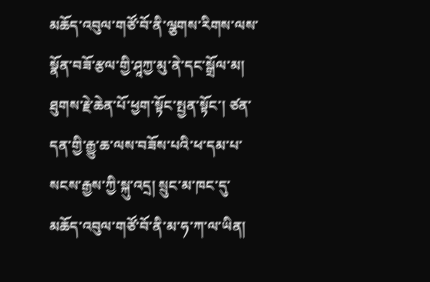མཆོད་འབུལ་གཙོ་བོ་ནི་ལྕགས་རིགས་ལས་སྣོན་བཟོ་རྩལ་གྱི་ཤཱཀྱ་མུ་ནེ་དང་སྒྲོལ་མ། ཐུགས་རྗེ་ཆེན་པོ་ཕྱག་སྟོང་སྤྱན་སྟོང་། ཙན་དན་གྱི་རྒྱུ་ཆ་ལས་བཟོས་པའི་ཕ་དམ་པ་སངས་རྒྱས་ཀྱི་སྐུ་འདྲ། སྲུང་མ་ཁང་དུ་མཆོད་འབུལ་གཙོ་བོ་ནི་མ་ཧ་ཀ་ལ་ཡིན།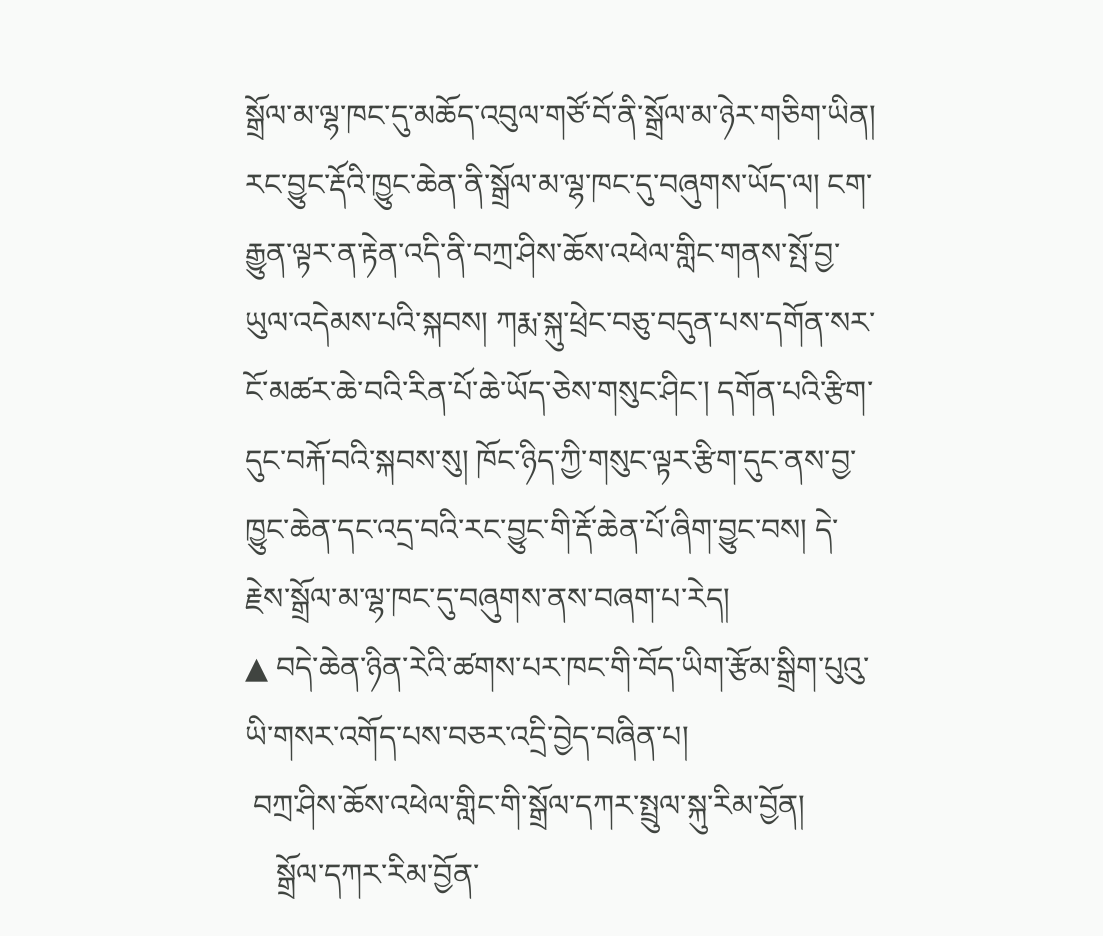སྒྲོལ་མ་ལྷ་ཁང་དུ་མཆོད་འབུལ་གཙོ་བོ་ནི་སྒྲོལ་མ་ཉེར་གཅིག་ཡིན།  རང་བྱུང་རྡོའི་ཁྱུང་ཆེན་ནི་སྒྲོལ་མ་ལྷ་ཁང་དུ་བཞུགས་ཡོད་ལ། ངག་རྒྱུན་ལྟར་ན་རྟེན་འདི་ནི་བཀྲ་ཤིས་ཆོས་འཕེལ་གླིང་གནས་སྤོ་བྱ་ཡུལ་འདེམས་པའི་སྐབས། ཀརྨ་སྐུ་ཕྲེང་བཅུ་བདུན་པས་དགོན་སར་ངོ་མཚར་ཆེ་བའི་རིན་པོ་ཆེ་ཡོད་ཅེས་གསུང་ཤིང་། དགོན་པའི་རྩིག་དུང་བརྐོ་བའི་སྐབས་སུ། ཁོང་ཉིད་ཀྱི་གསུང་ལྟར་རྩིག་དུང་ནས་བྱ་ཁྱུང་ཆེན་དང་འདྲ་བའི་རང་བྱུང་གི་རྡོ་ཆེན་པོ་ཞིག་བྱུང་བས། དེ་རྗེས་སྒྲོལ་མ་ལྷ་ཁང་དུ་བཞུགས་ནས་བཞག་པ་རེད།
▲ བདེ་ཆེན་ཉིན་རེའི་ཚགས་པར་ཁང་གི་བོད་ཡིག་རྩོམ་སྒྲིག་པུའུ་ཡི་གསར་འགོད་པས་བཅར་འདྲི་བྱེད་བཞིན་པ།
 བཀྲ་ཤིས་ཆོས་འཕེལ་གླིང་གི་སྒྲོལ་དཀར་སྤྲུལ་སྐུ་རིམ་བྱོན།
    སྒྲོལ་དཀར་རིམ་བྱོན་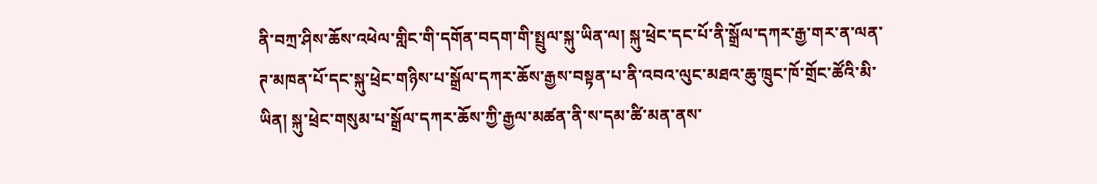ནི་བཀྲ་ཤིས་ཆོས་འཕེལ་གླིང་གི་དགོན་བདག་གི་སྤྲུལ་སྐུ་ཡིན་ལ། སྐུ་ཕྲེང་དང་པོ་ནི་སྒྲོལ་དཀར་རྒྱ་གར་ན་ལན་ཊ་མཁན་པོ་དང་སྐུ་ཕྲེང་གཉིས་པ་སྒྲོལ་དཀར་ཆོས་རྒྱས་བསྟན་པ་ནི་འབའ་ལུང་མཐའ་ཆུ་ཁྲུང་ཁོ་གྲོང་ཚོའི་མི་ཡིན། སྐུ་ཕྲེང་གསུམ་པ་སྒྲོལ་དཀར་ཆོས་ཀྱི་རྒྱལ་མཚན་ནི་ས་དམ་ཚི་མན་ནས་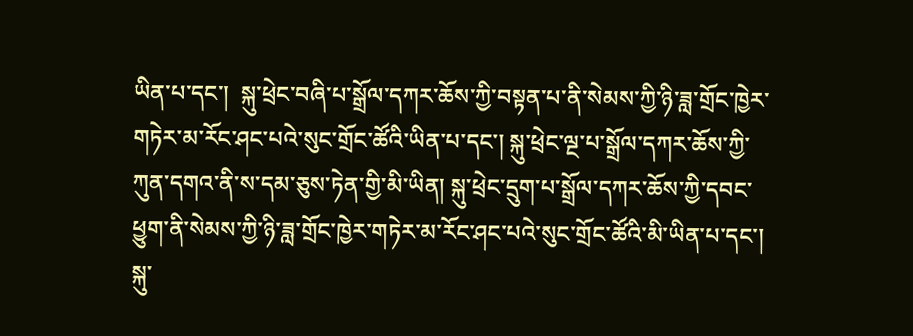ཡིན་པ་དང་།  སྐུ་ཕྲེང་བཞི་པ་སྒྲོལ་དཀར་ཆོས་ཀྱི་བསྟན་པ་ནི་སེམས་ཀྱི་ཉི་ཟླ་གྲོང་ཁྱེར་གཏེར་མ་རོང་ཤང་པའེ་སུང་གྲོང་ཚོའི་ཡིན་པ་དང་། སྐུ་ཕྲེང་ལྔ་པ་སྒྲོལ་དཀར་ཆོས་ཀྱི་ཀུན་དགའ་ནི་ས་དམ་ཅུས་ཏེན་གྱི་མི་ཡིན། སྐུ་ཕྲེང་དྲུག་པ་སྒྲོལ་དཀར་ཆོས་ཀྱི་དབང་ཕྱུག་ནི་སེམས་ཀྱི་ཉི་ཟླ་གྲོང་ཁྱེར་གཏེར་མ་རོང་ཤང་པའེ་སུང་གྲོང་ཚོའི་མི་ཡིན་པ་དང་། སྐུ་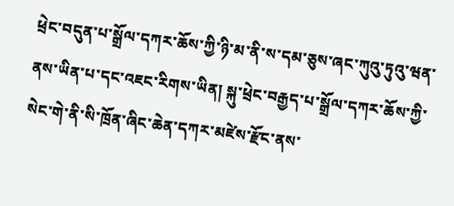ཕྲེང་བདུན་པ་སྒྲོལ་དཀར་ཆོས་ཀྱི་ཉི་མ་ནི་ས་དམ་ཅུས་ཞང་ཀུའུ་ཏུའུ་ཝན་ནས་ཡིན་པ་དང་འཇང་རིགས་ཡིན། སྐུ་ཕྲེང་བརྒྱད་པ་སྒྲོལ་དཀར་ཆོས་ཀྱི་སེང་གེ་ནི་སི་ཁྲོན་ཞིང་ཆེན་དཀར་མཛེས་རྫོང་ནས་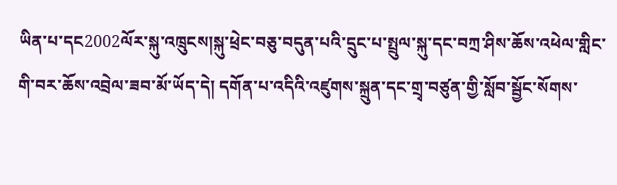ཡིན་པ་དང2002ལོར་སྐུ་འཁྲུངས།སྐུ་ཕྲེང་བཅུ་བདུན་པའི་དྲུང་པ་སྤྲུལ་སྐུ་དང་བཀྲ་ཤིས་ཆོས་འཕེལ་གླིང་གི་བར་ཆོས་འབྲེལ་ཟབ་མོ་ཡོད་དེ། དགོན་པ་འདིའི་འཛུགས་སྐྲུན་དང་གྲྭ་བཙུན་གྱི་སློབ་སྦྱོང་སོགས་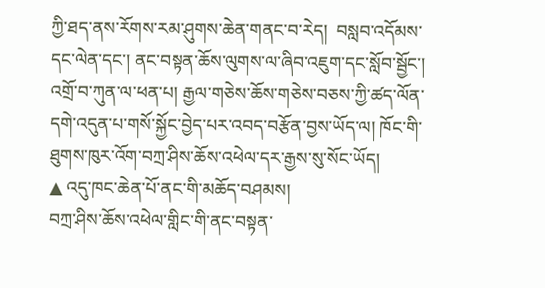ཀྱི་ཐད་ནས་རོགས་རམ་ཤུགས་ཆེན་གནང་བ་རེད།  བསླབ་འདོམས་དང་ལེན་དང་། ནང་བསྟན་ཆོས་ལུགས་ལ་ཞིབ་འཇུག་དང་སློབ་སྦྱོང་། འགྲོ་བ་ཀུན་ལ་ཕན་པ། རྒྱལ་གཅེས་ཆོས་གཅེས་བཅས་ཀྱི་ཚད་ལོན་དགེ་འདུན་པ་གསོ་སྐྱོང་བྱེད་པར་འབད་བརྩོན་བྱས་ཡོད་ལ། ཁོང་གི་ཐུགས་ཁུར་འོག་བཀྲ་ཤིས་ཆོས་འཕེལ་དར་རྒྱས་སུ་སོང་ཡོད།
▲ འདུ་ཁང་ཆེན་པོ་ནང་གི་མཆོད་བཤམས།
བཀྲ་ཤིས་ཆོས་འཕེལ་གླིང་གི་ནང་བསྟན་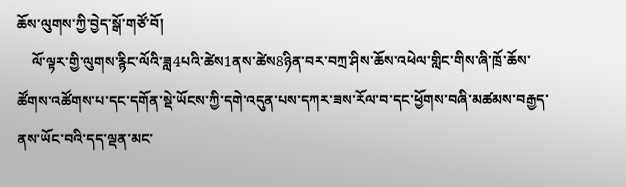ཆོས་ལུགས་ཀྱི་བྱེད་སྒོ་གཙོ་བོ།
    ལོ་ལྟར་གྱི་ལུགས་རྙིང་ལོའི་ཟླ4པའི་ཚེས1ནས་ཚེས8ཉིན་བར་བཀྲ་ཤིས་ཆོས་འཕེལ་གླིང་གིས་ཞི་ཁྲོ་ཆོས་ཚོགས་འཚོགས་པ་དང་དགོན་སྡེ་ཡོངས་ཀྱི་དགེ་འདུན་པས་དཀར་ཟས་རོལ་བ་དང་ཕྱོགས་བཞི་མཚམས་བརྒྱད་ནས་ཡོང་བའི་དད་ལྡན་མང་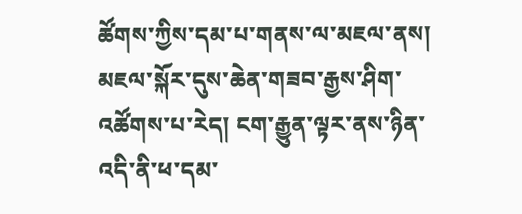ཚོགས་ཀྱིས་དམ་པ་གནས་ལ་མཇལ་ནས། མཇལ་སྐོར་དུས་ཆེན་གཟབ་རྒྱས་ཤིག་འཚོགས་པ་རེད། ངག་རྒྱུན་ལྟར་ནས་ཉིན་འདི་ནི་ཕ་དམ་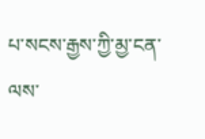པ་སངས་རྒྱས་ཀྱི་མྱ་ངན་ལས་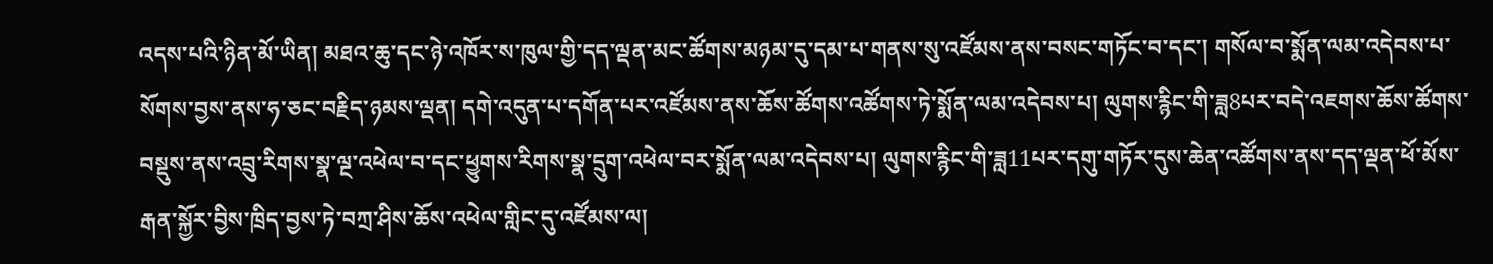འདས་པའི་ཉིན་མོ་ཡིན། མཐའ་ཆུ་དང་ཉེ་འཁོར་ས་ཁུལ་གྱི་དད་ལྡན་མང་ཚོགས་མཉམ་དུ་དམ་པ་གནས་སུ་འཛོམས་ནས་བསང་གཏོང་བ་དང་། གསོལ་བ་སྨོན་ལམ་འདེབས་པ་སོགས་བྱས་ནས་ཧ་ཅང་བརྗིད་ཉམས་ལྡན། དགེ་འདུན་པ་དགོན་པར་འཛོམས་ནས་ཆོས་ཚོགས་འཚོགས་ཏེ་སྨོན་ལམ་འདེབས་པ། ལུགས་རྙིང་གི་ཟླ8པར་བདེ་འཇགས་ཆོས་ཚོགས་བསྡུས་ནས་འབྲུ་རིགས་སྣ་ལྔ་འཕེལ་བ་དང་ཕྱུགས་རིགས་སྣ་དྲུག་འཕེལ་བར་སྨོན་ལམ་འདེབས་པ། ལུགས་རྙིང་གི་ཟླ11པར་དགུ་གཏོར་དུས་ཆེན་འཚོགས་ནས་དད་ལྡན་ཕོ་མོས་རྒན་སྐྱོར་བྱིས་ཁྲིད་བྱས་ཏེ་བཀྲ་ཤིས་ཆོས་འཕེལ་གླིང་དུ་འཛོམས་ལ།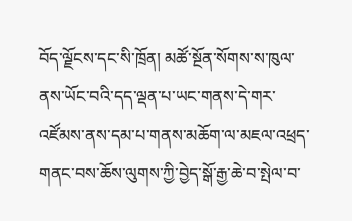བོད་ལྗོངས་དང་སི་ཁྲོན། མཚོ་སྔོན་སོགས་ས་ཁུལ་ནས་ཡོང་བའི་དད་ལྡན་པ་ཡང་གནས་དེ་གར་འཛོམས་ནས་དམ་པ་གནས་མཆོག་ལ་མཇལ་འཕྲད་གནང་བས་ཆོས་ལུགས་ཀྱི་བྱེད་སྒོ་རྒྱ་ཆེ་བ་སྤེལ་བ་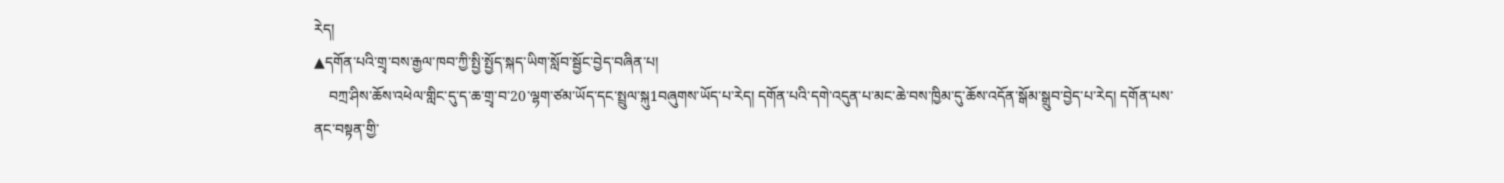རེད།
▲དགོན་པའི་གྲྭ་བས་རྒྱལ་ཁབ་ཀྱི་སྤྱི་སྤྱོད་སྐད་ཡིག་སློབ་སྦྱོང་བྱེད་བཞིན་པ།
    བཀྲ་ཤིས་ཆོས་འཕེལ་གླིང་དུ་ད་ཆ་གྲྭ་བ་20་ལྷག་ཙམ་ཡོད་དང་སྤྲུལ་སྐུ1བཞུགས་ཡོད་པ་རེད། དགོན་པའི་དགེ་འདུན་པ་མང་ཆེ་བས་ཁྱིམ་དུ་ཆོས་འདོན་སྒོམ་སྒྲུབ་བྱེད་པ་རེད། དགོན་པས་ནང་བསྟན་གྱི་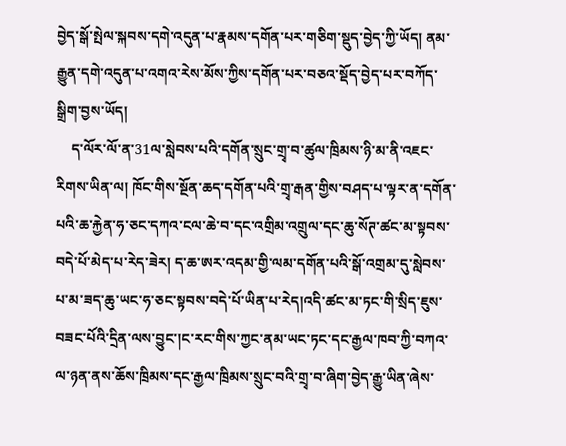བྱེད་སྒོ་སྤེལ་སྐབས་དགེ་འདུན་པ་རྣམས་དགོན་པར་གཅིག་སྡུད་བྱེད་ཀྱི་ཡོད། ནམ་རྒྱུན་དགེ་འདུན་པ་འགའ་རེས་མོས་ཀྱིས་དགོན་པར་བཅའ་སྡོད་བྱེད་པར་བཀོད་སྒྲིག་བྱས་ཡོད།
    ད་ལོར་ལོ་ན་31ལ་སླེབས་པའི་དགོན་སྲུང་གྲྭ་བ་ཚུལ་ཁྲིམས་ཉི་མ་ནི་འཇང་རིགས་ཡིན་ལ། ཁོང་གིས་སྔོན་ཆད་དགོན་པའི་གྲྭ་རྒན་གྱིས་བཤད་པ་ལྟར་ན་དགོན་པའི་ཆ་རྐྱེན་ཧ་ཅང་དཀའ་ངལ་ཆེ་བ་དང་འགྲིམ་འགྲུལ་དང་ཆུ་སོཊ་ཚང་མ་སྟབས་བདེ་པོ་མེད་པ་རེད་ཟེར། ད་ཆ་ཨར་འདམ་གྱི་ལམ་དགོན་པའི་སྒོ་འགྲམ་དུ་སླེབས་པ་མ་ཟད་ཆུ་ཡང་ཧ་ཅང་སྟབས་བདེ་པོ་ཡིན་པ་རེད།འདི་ཚང་མ་ཏང་གི་སྲིད་ཇུས་བཟང་པོའི་དྲིན་ལས་བྱུང་།ང་རང་གིས་ཀྱང་ནམ་ཡང་ཏང་དང་རྒྱལ་ཁབ་ཀྱི་བཀའ་ལ་ཉན་ནས་ཆོས་ཁྲིམས་དང་རྒྱལ་ཁྲིམས་སྲུང་བའི་གྲྭ་བ་ཞིག་བྱེད་རྒྱུ་ཡིན་ཞེས་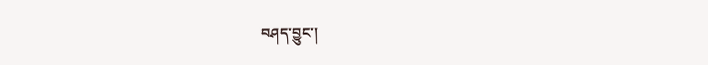བཤད་བྱུང་།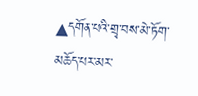▲དགོན་པའི་གྲྭ་བས་མེ་ཏོག་མཆོད་པར་མར་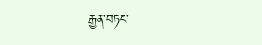རྒྱན་བཏང་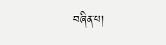བཞིན་པ།